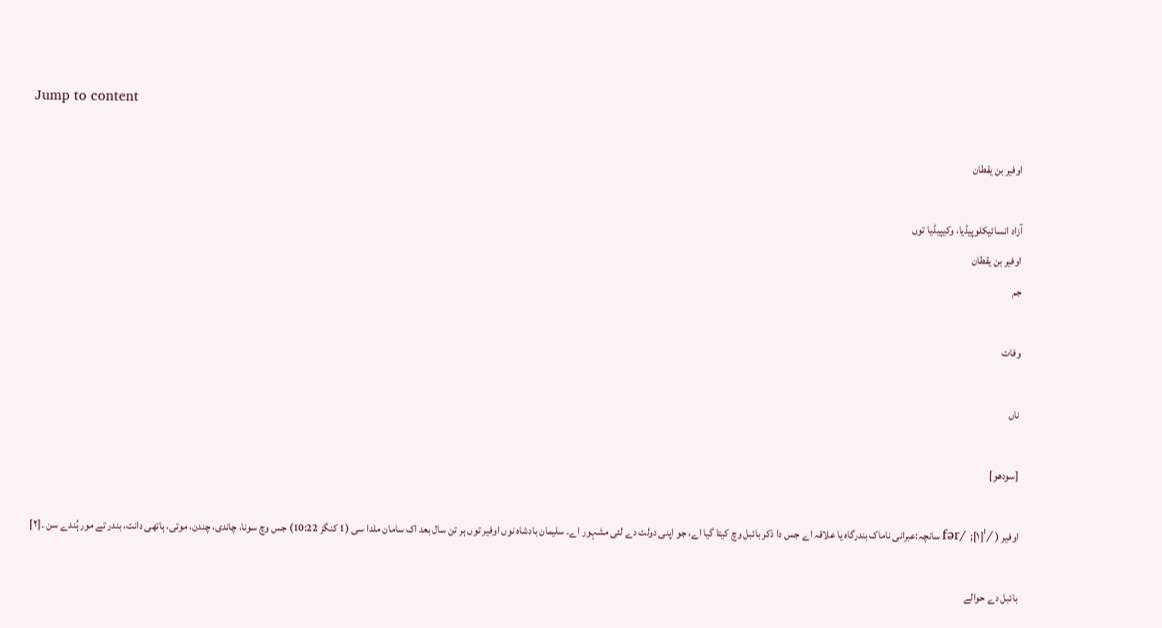Jump to content

اوفیر بن یقطان

آزاد انسائیکلوپیڈیا، وکیپیڈیا توں
اوفیر بن یقطان
جم

وفات

ناں

[سودھو]

اوفیر ( /ˈfər/ ;[۱] سانچہ:عبرانی ناماک بندرگاہ یا علاقہ اے جس دا ذکر بائبل وچ کيتا گیا اے، جو اپنی دولت دے لئی مشہور اے۔ سلیمان بادشاہ نوں اوفیر توں ہر تن سال بعد اک سامان ملدا سی (1 کنگز 10:22) جس وچ سونا، چاندی، چندن، موتی، ہاتھی دانت، بندر تے مور ہُندے سن ۔[۲]

بائبل دے حوالے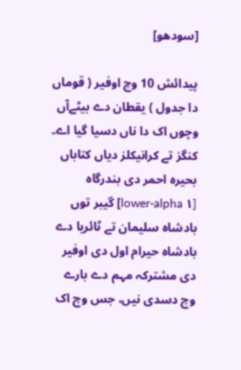[سودھو]

پیدائش 10 وچ اوفیر ( قوماں دا جدول ) یقطان دے بیٹےآں وچوں اک دا ناں دسیا گیا اے۔ کنگز تے کرانیکلز دیاں کتاباں بحیرہ احمر دی بندرگاہ [lower-alpha ۱] گیبر توں بادشاہ سلیمان تے ٹائریا دے بادشاہ حیرام اول دی اوفیر دی مشترکہ مہم دے بارے وچ دسدی نيں، جس وچ اک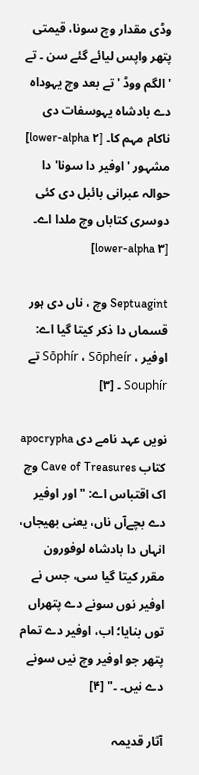وڈی مقدار وچ سونا، قیمتی پتھر واپس لیائے گئے سن ۔ تے ' الگم ووڈ ' تے بعد وچ یہوداہ دے بادشاہ یہوسفات دی ناکام مہم کا۔ [lower-alpha ۲] مشہور 'اوفیر دا سونا' دا حوالہ عبرانی بائبل دی کئی دوسری کتاباں وچ ملدا اے۔ [lower-alpha ۳]

Septuagint وچ ، ناں دی ہور قسماں دا ذکر کيتا گیا اے: اوفیر ، Sōphír ، Sōpheír تے Souphír ۔ [۳]

نويں عہد نامے دی apocrypha کتاب Cave of Treasures وچ اک اقتباس اے: "اور اوفیر دے بچےآں ناں، یعنی بھیجاں، انہاں دا بادشاہ لوفورون مقرر کيتا گیا سی، جس نے اوفیر نوں سونے دے پتھراں توں بنایا؛ اب، اوفیر دے تمام پتھر جو اوفیر وچ نيں سونے دے نيں۔ ۔" [۴]

آثار قدیمہ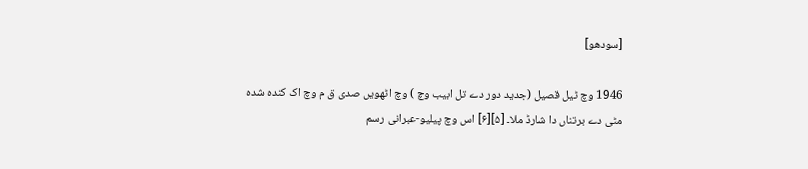[سودھو]

1946 وچ ٹیل قصیل (جدید دور دے تل ابیب وچ ) وچ اٹھويں صدی ق م وچ اک کندہ شدہ مٹی دے برتناں دا شارڈ ملا۔ [۵][۶] اس وچ پیلیو-عبرانی رسم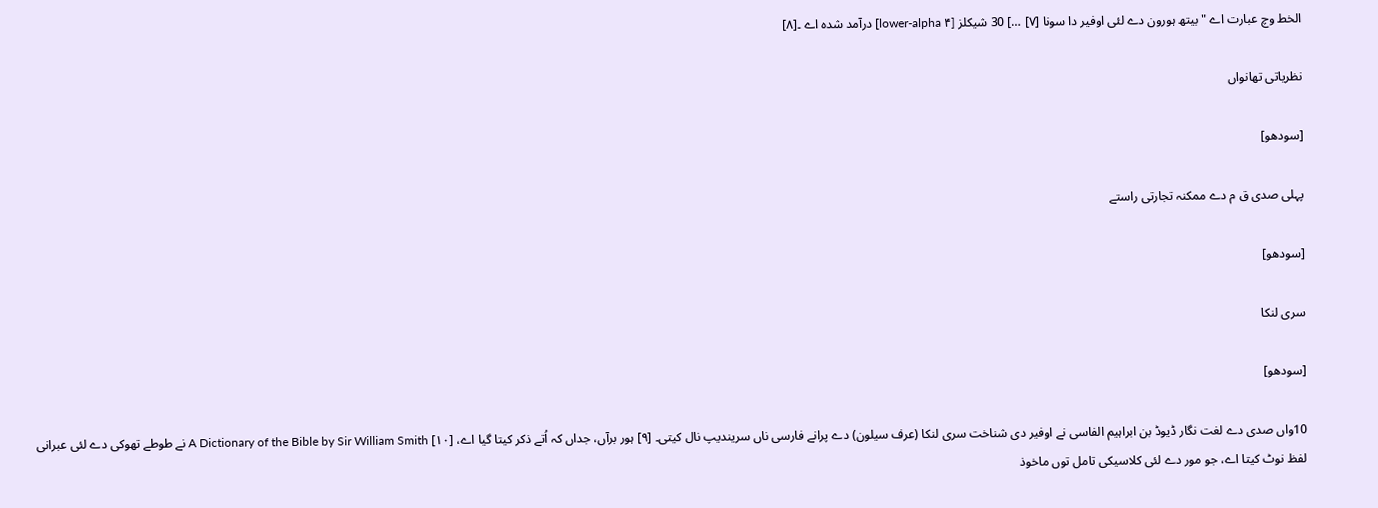الخط وچ عبارت اے "بیتھ ہورون دے لئی اوفیر دا سونا [۷] …] 30 شیکلز [lower-alpha ۴] درآمد شدہ اے ۔[۸]

نظریاتی تھانواں

[سودھو]

پہلی صدی ق م دے ممکنہ تجارتی راستے

[سودھو]

سری لنکا

[سودھو]

10واں صدی دے لغت نگار ڈیوڈ بن ابراہیم الفاسی نے اوفیر دی شناخت سری لنکا (عرف سیلون) دے پرانے فارسی ناں سریندیپ نال کيتی۔ [۹] ہور برآں، جداں کہ اُتے ذکر کيتا گیا اے، A Dictionary of the Bible by Sir William Smith [۱۰] نے طوطے تھوکی دے لئی عبرانی لفظ نوٹ کيتا اے، جو مور دے لئی کلاسیکی تامل توں ماخوذ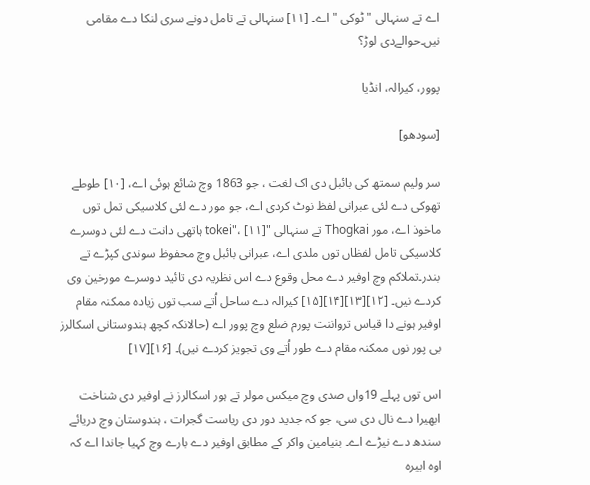اے تے سنہالی " ٹوکی " اے۔ [۱۱] سنہالی تے تامل دونے سری لنکا دے مقامی نيں۔حوالےدی لوڑ؟

پوور، کیرالہ، انڈیا

[سودھو]

سر ولیم سمتھ کی بائبل دی اک لغت ، جو 1863 وچ شائع ہوئی اے، [۱۰] طوطے تھوکی دے لئی عبرانی لفظ نوٹ کردی اے، جو مور دے لئی کلاسیکی تمل توں ماخوذ اے، مور Thogkai تے سنہالی "tokei"، [۱۱] ہاتھی دانت دے لئی دوسرے کلاسیکی تامل لفظاں توں ملدی اے، عبرانی بائبل وچ محفوظ سوندی کپڑے تے بندر۔تملاکم وچ اوفیر دے محل وقوع دے اس نظریہ دی تائید دوسرے مورخین وی کردے نيں۔ [۱۲][۱۳][۱۴][۱۵] کیرالہ دے ساحل اُتے سب توں زیادہ ممکنہ مقام اوفیر ہونے دا قیاس ترواننت پورم ضلع وچ پوور اے (حالانکہ کچھ ہندوستانی اسکالرز بی پور نوں ممکنہ مقام دے طور اُتے وی تجویز کردے نيں)۔ [۱۶][۱۷]

اس توں پہلے 19واں صدی وچ میکس مولر تے ہور اسکالرز نے اوفیر دی شناخت ابھیرا دے نال دی سی، جو کہ جدید دور دی ریاست گجرات ، ہندوستان وچ دریائے سندھ دے نیڑے اے۔ بنیامین واکر کے مطابق اوفیر دے بارے وچ کہیا جاندا اے کہ اوہ ابیرہ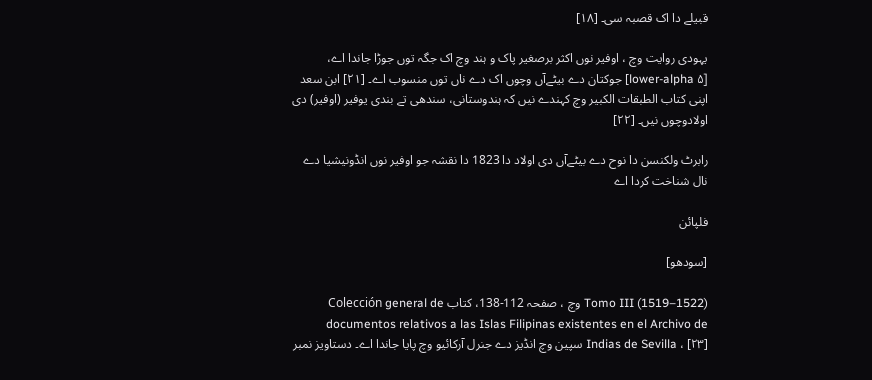قبیلے دا اک قصبہ سی۔ [۱۸]

یہودی روایت وچ ، اوفیر نوں اکثر برصغیر پاک و ہند وچ اک جگہ توں جوڑا جاندا اے، [lower-alpha ۵] جوکتان دے بیٹےآں وچوں اک دے ناں توں منسوب اے۔ [۲۱] ابن سعد اپنی کتاب الطبقات الکبیر وچ کہندے نيں کہ ہندوستانی، سندھی تے بندی یوفیر (اوفیر) دی اولادوچوں نيں۔ [۲۲]

رابرٹ ولکنسن دا نوح دے بیٹےآں دی اولاد دا 1823 دا نقشہ جو اوفیر نوں انڈونیشیا دے نال شناخت کردا اے

فلپائن

[سودھو]

Tomo III (1519–1522) وچ ، صفحہ 112-138، کتاب Colección general de documentos relativos a las Islas Filipinas existentes en el Archivo de Indias de Sevilla ، [۲۳] سپین وچ انڈیز دے جنرل آرکائیو وچ پایا جاندا اے۔ دستاویز نمبر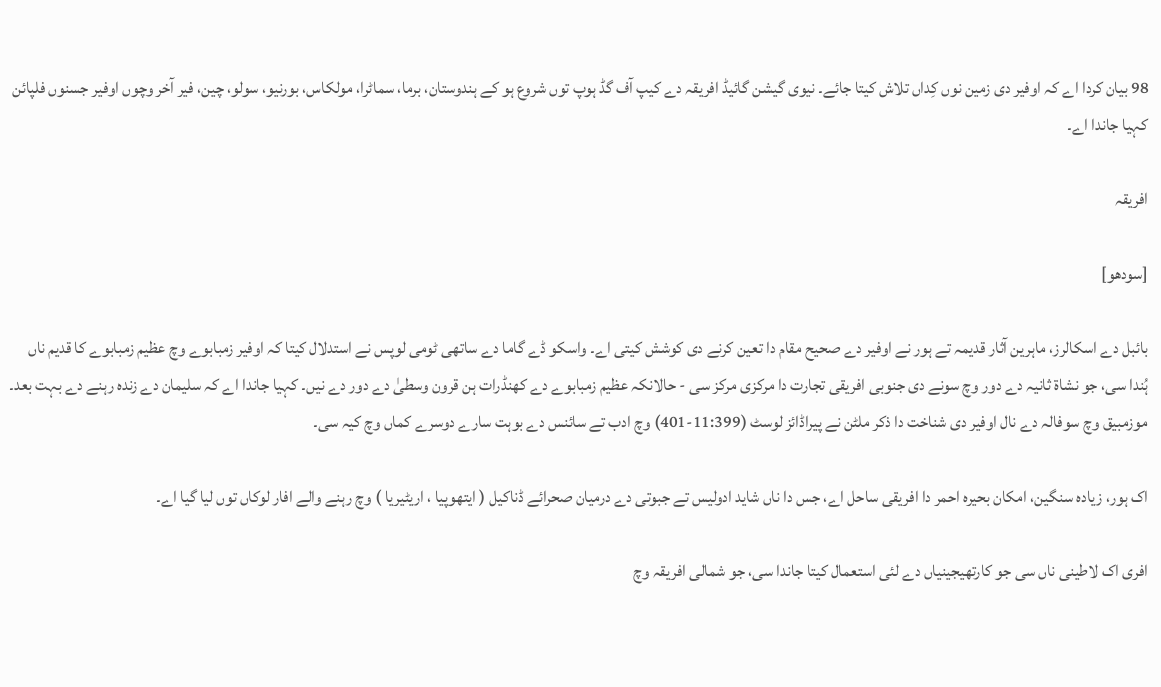98 بیان کردا اے کہ اوفیر دی زمین نوں کِداں تلاش کيتا جائے۔ نیوی گیشن گائیڈ افریقہ دے کیپ آف گڈ ہوپ توں شروع ہو کے ہندوستان، برما، سماٹرا، مولکاس، بورنیو، سولو، چین، فیر آخر وچوں اوفیر جسنوں فلپائن کہیا جاندا اے۔

افریقہ

[سودھو]

بائبل دے اسکالرز، ماہرین آثار قدیمہ تے ہور نے اوفیر دے صحیح مقام دا تعین کرنے دی کوشش کيتی اے۔ واسکو ڈے گاما دے ساتھی ٹومی لوپس نے استدلال کيتا کہ اوفیر زمبابوے وچ عظیم زمبابوے کا قدیم ناں ہُندا سی، جو نشاۃ ثانیہ دے دور وچ سونے دی جنوبی افریقی تجارت دا مرکزی مرکز سی - حالانکہ عظیم زمبابوے دے کھنڈرات ہن قرون وسطیٰ دے دور دے نيں۔ کہیا جاندا اے کہ سلیمان دے زندہ رہنے دے بہت بعد۔ موزمبیق وچ سوفالہ دے نال اوفیر دی شناخت دا ذکر ملٹن نے پیراڈائز لوسٹ (11:399-401) وچ ادب تے سائنس دے بوہت سارے دوسرے کماں وچ کیہ سی۔

اک ہور، زیادہ سنگین، امکان بحیرہ احمر دا افریقی ساحل اے، جس دا ناں شاید ادولیس تے جبوتی دے درمیان صحرائے ڈناکیل ( ایتھوپیا ، اریٹیریا ) وچ رہنے والے افار لوکاں توں لیا گیا اے۔

افری اک لاطینی ناں سی جو کارتھیجینیاں دے لئی استعمال کيتا جاندا سی، جو شمالی افریقہ وچ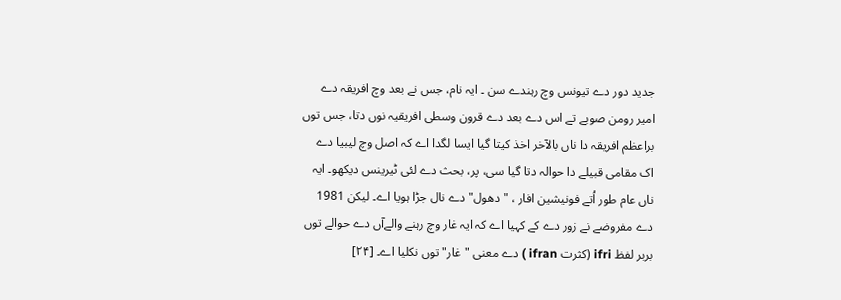جدید دور دے تیونس وچ رہندے سن ۔ ایہ نام، جس نے بعد وچ افریقہ دے امیر رومن صوبے تے اس دے بعد دے قرون وسطی افریقیہ نوں دتا، جس توں براعظم افریقہ دا ناں بالآخر اخذ کيتا گیا ایسا لگدا اے کہ اصل وچ لیبیا دے اک مقامی قبیلے دا حوالہ دتا گیا سی، پر، بحث دے لئی ٹیرینس دیکھو۔ ایہ ناں عام طور اُتے فونیشین افار ، "دھول" دے نال جڑا ہويا اے۔ لیکن 1981 دے مفروضے نے زور دے کے کہیا اے کہ ایہ غار وچ رہنے والےآں دے حوالے توں بربر لفظ ifri (کثرت ifran ) دے معنی "غار" توں نکلیا اے۔ [۲۴]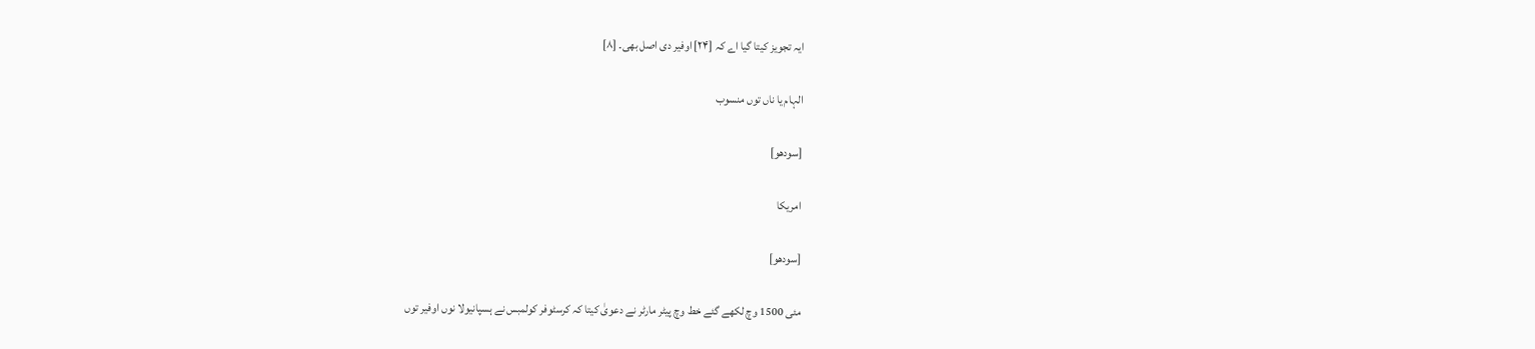ایہ تجویز کيتا گیا اے کہ [۲۴] اوفیر دی اصل بھی۔ [۸]

الہام یا ناں توں منسوب

[سودھو]

امریکا

[سودھو]

مئی 1500 وچ لکھے گئے خط وچ پیٹر مارٹر نے دعویٰ کيتا کہ کرسٹوفر کولمبس نے ہسپانیولا نوں اوفیر توں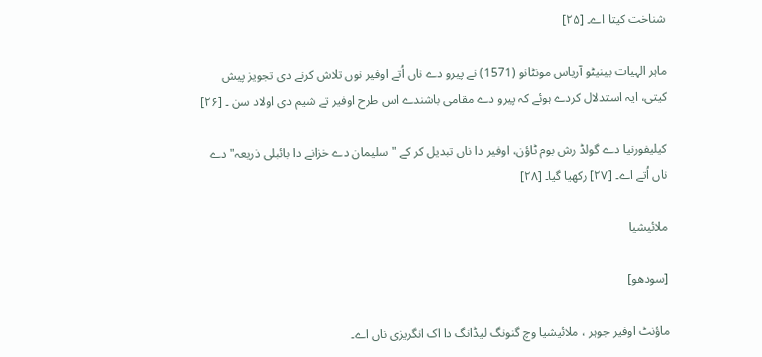شناخت کيتا اے۔ [۲۵]

ماہر الہیات بینیٹو آریاس مونٹانو (1571) نے پیرو دے ناں اُتے اوفیر نوں تلاش کرنے دی تجویز پیش کيتی، ایہ استدلال کردے ہوئے کہ پیرو دے مقامی باشندے اس طرح اوفیر تے شیم دی اولاد سن ۔ [۲۶]

کیلیفورنیا دے گولڈ رش بوم ٹاؤن، اوفیر دا ناں تبدیل کر کے " سلیمان دے خزانے دا بائبلی ذریعہ" دے ناں اُتے اے۔ [۲۷] رکھیا گیا۔ [۲۸]

ملائیشیا

[سودھو]

ماؤنٹ اوفیر جوہر ، ملائیشیا وچ گنونگ لیڈانگ دا اک انگریزی ناں اے۔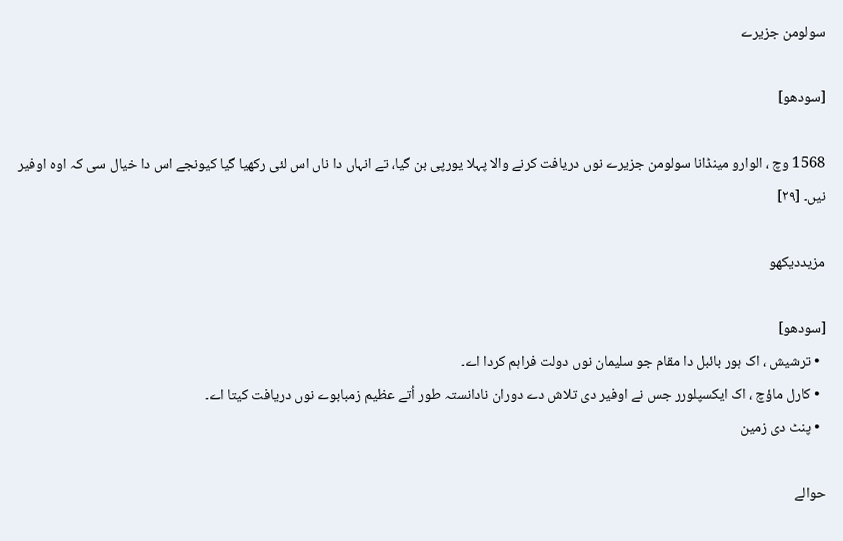سولومن جزیرے

[سودھو]

1568 وچ ، الوارو مینڈانا سولومن جزیرے نوں دریافت کرنے والا پہلا یورپی بن گیا، تے انہاں دا ناں اس لئی رکھیا گیا کیونجے اس دا خیال سی کہ اوہ اوفیر نيں۔ [۲۹]

مزیددیکھو

[سودھو]
  • ترشیش ، اک ہور بائبل دا مقام جو سلیمان نوں دولت فراہم کردا اے۔
  • کارل ماؤچ ، اک ایکسپلورر جس نے اوفیر دی تلاش دے دوران نادانستہ طور اُتے عظیم زمبابوے نوں دریافت کيتا اے۔
  • پنٹ دی زمین

حوالے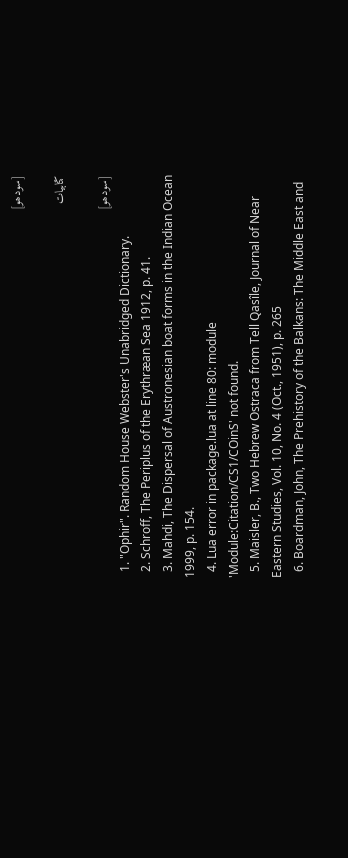[سودھو]

کتابیات

[سودھو]
  1. "Ophir". Random House Webster's Unabridged Dictionary.
  2. Schroff, The Periplus of the Erythræan Sea 1912, p. 41.
  3. Mahdi, The Dispersal of Austronesian boat forms in the Indian Ocean 1999, p. 154.
  4. Lua error in package.lua at line 80: module 'Module:Citation/CS1/COinS' not found.
  5. Maisler, B., Two Hebrew Ostraca from Tell Qasîle, Journal of Near Eastern Studies, Vol. 10, No. 4 (Oct., 1951), p. 265
  6. Boardman, John, The Prehistory of the Balkans: The Middle East and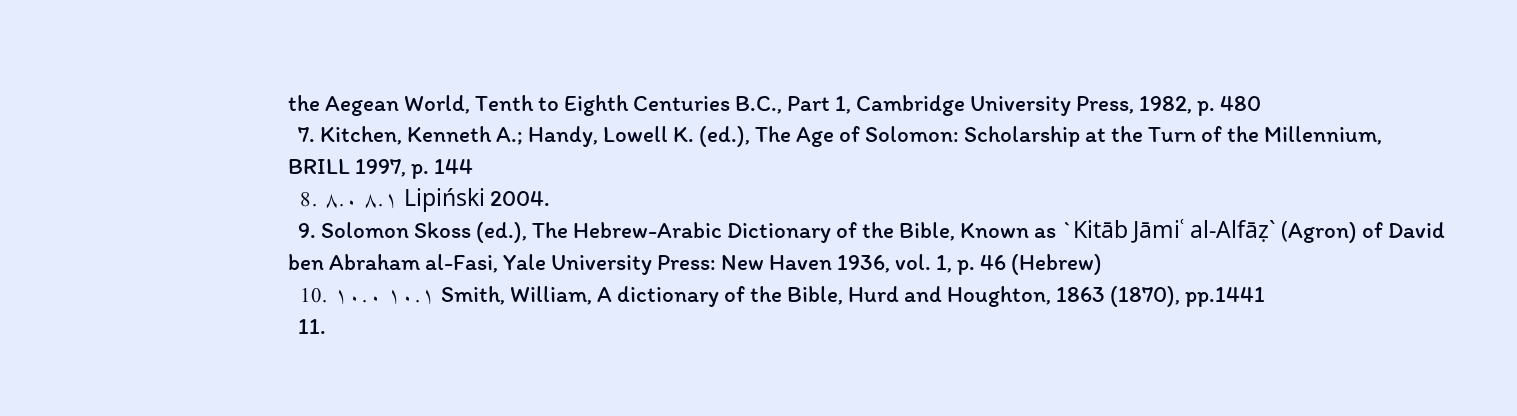the Aegean World, Tenth to Eighth Centuries B.C., Part 1, Cambridge University Press, 1982, p. 480
  7. Kitchen, Kenneth A.; Handy, Lowell K. (ed.), The Age of Solomon: Scholarship at the Turn of the Millennium, BRILL 1997, p. 144
  8. ۸.۰ ۸.۱ Lipiński 2004.
  9. Solomon Skoss (ed.), The Hebrew-Arabic Dictionary of the Bible, Known as `Kitāb Jāmiʿ al-Alfāẓ` (Agron) of David ben Abraham al-Fasi, Yale University Press: New Haven 1936, vol. 1, p. 46 (Hebrew)
  10. ۱۰.۰ ۱۰.۱ Smith, William, A dictionary of the Bible, Hurd and Houghton, 1863 (1870), pp.1441
  11.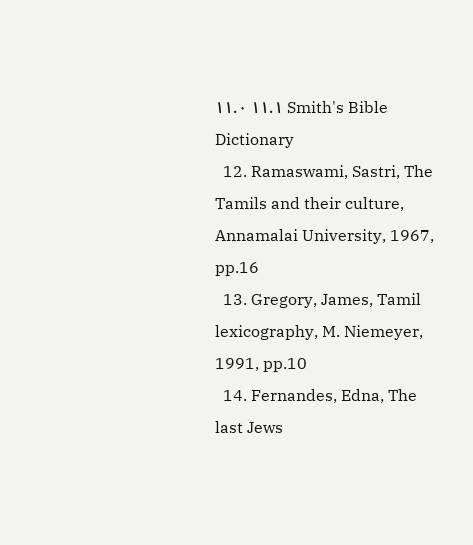۱۱.۰ ۱۱.۱ Smith's Bible Dictionary
  12. Ramaswami, Sastri, The Tamils and their culture, Annamalai University, 1967, pp.16
  13. Gregory, James, Tamil lexicography, M. Niemeyer, 1991, pp.10
  14. Fernandes, Edna, The last Jews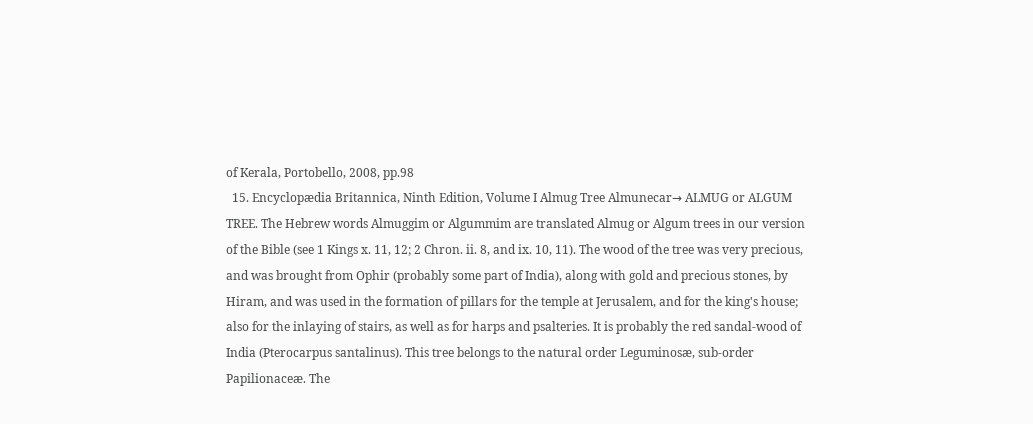of Kerala, Portobello, 2008, pp.98
  15. Encyclopædia Britannica, Ninth Edition, Volume I Almug Tree Almunecar→ ALMUG or ALGUM TREE. The Hebrew words Almuggim or Algummim are translated Almug or Algum trees in our version of the Bible (see 1 Kings x. 11, 12; 2 Chron. ii. 8, and ix. 10, 11). The wood of the tree was very precious, and was brought from Ophir (probably some part of India), along with gold and precious stones, by Hiram, and was used in the formation of pillars for the temple at Jerusalem, and for the king's house; also for the inlaying of stairs, as well as for harps and psalteries. It is probably the red sandal-wood of India (Pterocarpus santalinus). This tree belongs to the natural order Leguminosæ, sub-order Papilionaceæ. The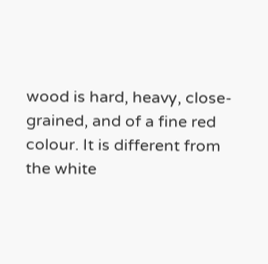wood is hard, heavy, close-grained, and of a fine red colour. It is different from the white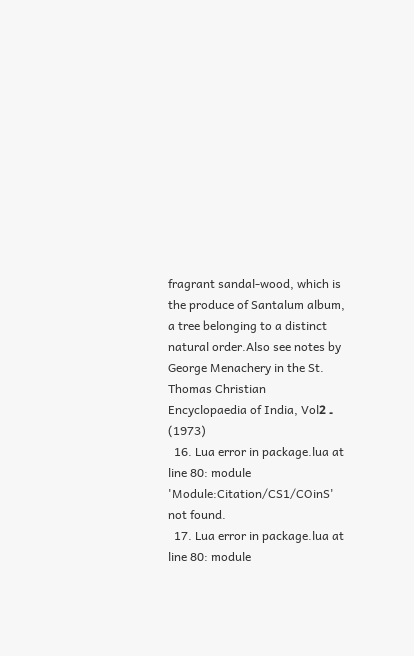fragrant sandal-wood, which is the produce of Santalum album, a tree belonging to a distinct natural order.Also see notes by George Menachery in the St. Thomas Christian Encyclopaedia of India, Vol۔ 2 (1973)
  16. Lua error in package.lua at line 80: module 'Module:Citation/CS1/COinS' not found.
  17. Lua error in package.lua at line 80: module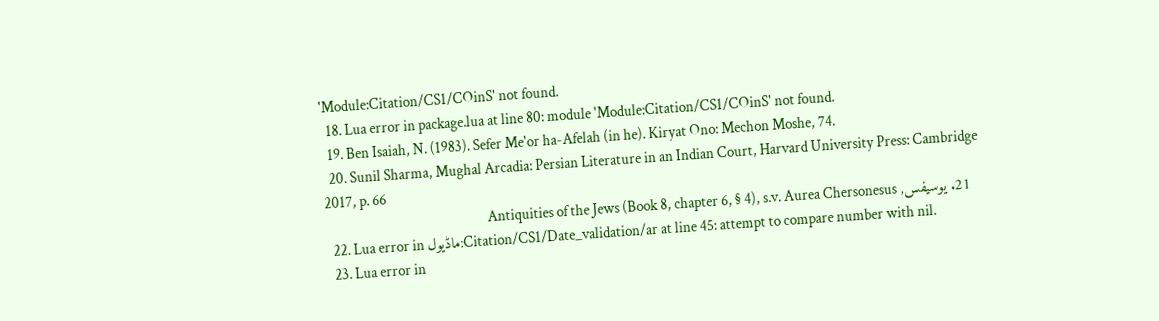'Module:Citation/CS1/COinS' not found.
  18. Lua error in package.lua at line 80: module 'Module:Citation/CS1/COinS' not found.
  19. Ben Isaiah, N. (1983). Sefer Me'or ha-Afelah (in he). Kiryat Ono: Mechon Moshe, 74.
  20. Sunil Sharma, Mughal Arcadia: Persian Literature in an Indian Court, Harvard University Press: Cambridge 2017, p. 66
  21. یوسیفس, Antiquities of the Jews (Book 8, chapter 6, § 4), s.v. Aurea Chersonesus
  22. Lua error in ماڈیول:Citation/CS1/Date_validation/ar at line 45: attempt to compare number with nil.
  23. Lua error in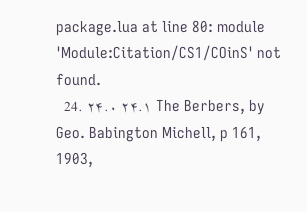package.lua at line 80: module 'Module:Citation/CS1/COinS' not found.
  24. ۲۴.۰ ۲۴.۱ The Berbers, by Geo. Babington Michell, p 161, 1903,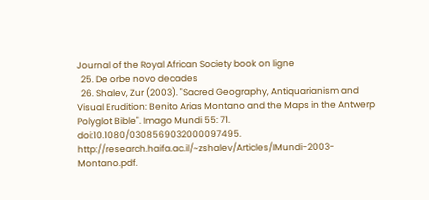Journal of the Royal African Society book on ligne
  25. De orbe novo decades
  26. Shalev, Zur (2003). "Sacred Geography, Antiquarianism and Visual Erudition: Benito Arias Montano and the Maps in the Antwerp Polyglot Bible". Imago Mundi 55: 71. doi:10.1080/0308569032000097495. http://research.haifa.ac.il/~zshalev/Articles/IMundi-2003-Montano.pdf.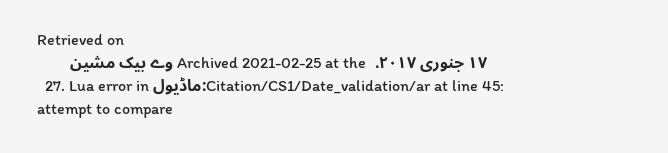Retrieved on
    ۱۷ جنوری ۲۰۱۷.  Archived 2021-02-25 at the وے بیک مشین
  27. Lua error in ماڈیول:Citation/CS1/Date_validation/ar at line 45: attempt to compare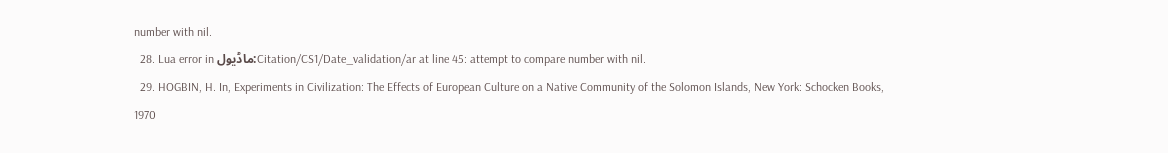number with nil.
  28. Lua error in ماڈیول:Citation/CS1/Date_validation/ar at line 45: attempt to compare number with nil.
  29. HOGBIN, H. In, Experiments in Civilization: The Effects of European Culture on a Native Community of the Solomon Islands, New York: Schocken Books, 1970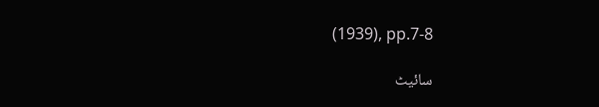(1939), pp.7-8

سائیٹ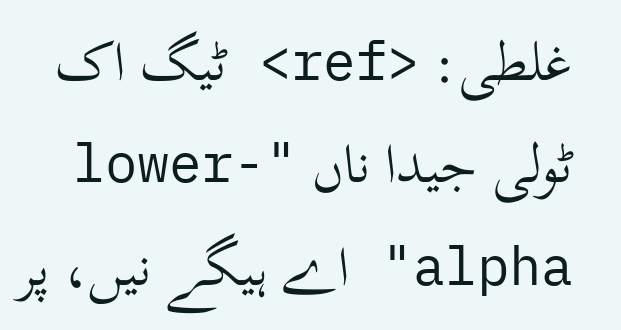غلطی: <ref> ٹیگ اک ٹولی جیدا ناں "lower-alpha" اے ہیگے نیں، پر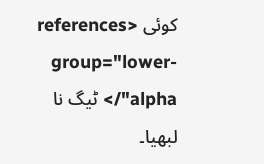کوئی <references group="lower-alpha"/> ٹیگ نا لبھیا۔